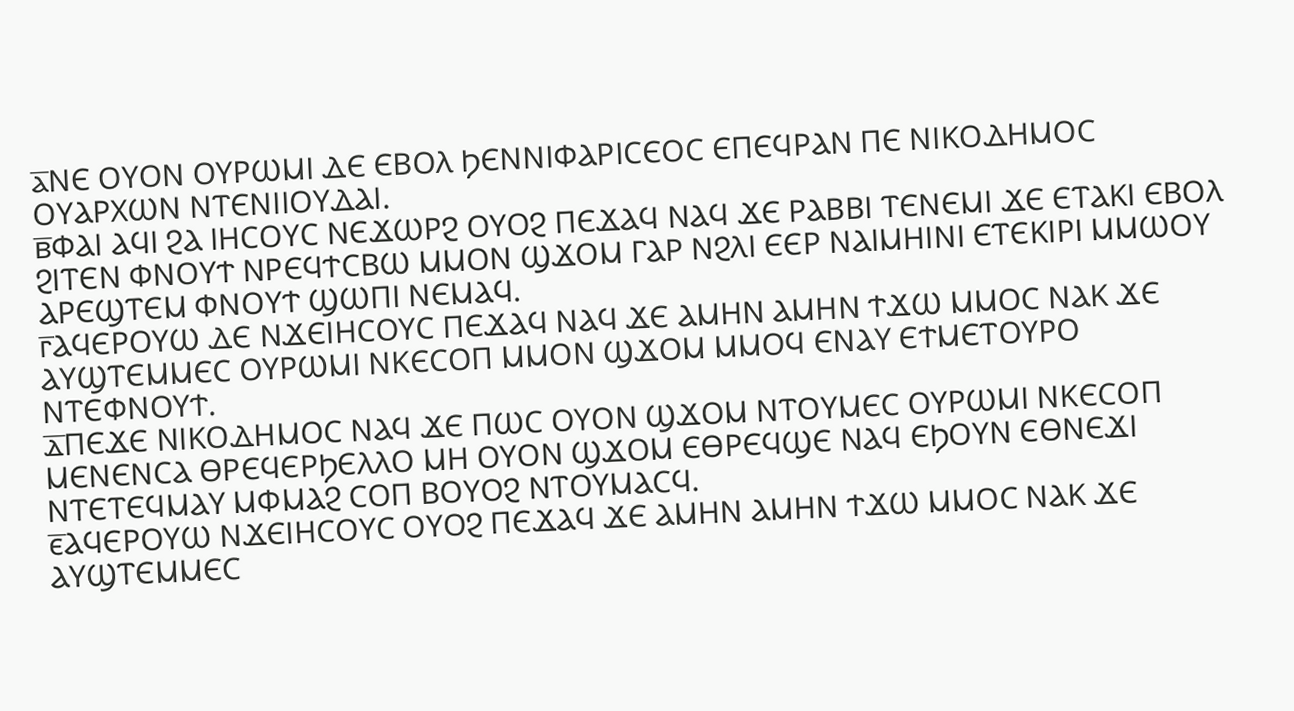ⲁ̅ⲚⲈ ⲞⲨⲞⲚ ⲞⲨⲢⲰⲘⲒ ⲆⲈ ⲈⲂⲞⲖ ϦⲈⲚⲚⲒⲪⲀⲢⲒⲤⲈⲞⲤ ⲈⲠⲈϤⲢⲀⲚ ⲠⲈ ⲚⲒⲔⲞⲆⲎⲘⲞⲤ ⲞⲨⲀⲢⲬⲰⲚ ⲚⲦⲈⲚⲒⲒⲞⲨⲆⲀⲒ.
ⲃ̅ⲪⲀⲒ ⲀϤⲒ ϨⲀ ⲒⲎⲤⲞⲨⲤ ⲚⲈϪⲰⲢϨ ⲞⲨⲞϨ ⲠⲈϪⲀϤ ⲚⲀϤ ϪⲈ ⲢⲀⲂⲂⲒ ⲦⲈⲚⲈⲘⲒ ϪⲈ ⲈⲦⲀⲔⲒ ⲈⲂⲞⲖ ϨⲒⲦⲈⲚ ⲪⲚⲞⲨϮ ⲚⲢⲈϤϮⲤⲂⲰ ⲘⲘⲞⲚ ϢϪⲞⲘ ⲄⲀⲢ ⲚϨⲖⲒ ⲈⲈⲢ ⲚⲀⲒⲘⲎⲒⲚⲒ ⲈⲦⲈⲔⲒⲢⲒ ⲘⲘⲰⲞⲨ ⲀⲢⲈϢⲦⲈⲘ ⲪⲚⲞⲨϮ ϢⲰⲠⲒ ⲚⲈⲘⲀϤ.
ⲅ̅ⲀϤⲈⲢⲞⲨⲰ ⲆⲈ ⲚϪⲈⲒⲎⲤⲞⲨⲤ ⲠⲈϪⲀϤ ⲚⲀϤ ϪⲈ ⲀⲘⲎⲚ ⲀⲘⲎⲚ ϮϪⲰ ⲘⲘⲞⲤ ⲚⲀⲔ ϪⲈ ⲀⲨϢⲦⲈⲘⲘⲈⲤ ⲞⲨⲢⲰⲘⲒ ⲚⲔⲈⲤⲞⲠ ⲘⲘⲞⲚ ϢϪⲞⲘ ⲘⲘⲞϤ ⲈⲚⲀⲨ ⲈϮⲘⲈⲦⲞⲨⲢⲞ ⲚⲦⲈⲪⲚⲞⲨϮ.
ⲇ̅ⲠⲈϪⲈ ⲚⲒⲔⲞⲆⲎⲘⲞⲤ ⲚⲀϤ ϪⲈ ⲠⲰⲤ ⲞⲨⲞⲚ ϢϪⲞⲘ ⲚⲦⲞⲨⲘⲈⲤ ⲞⲨⲢⲰⲘⲒ ⲚⲔⲈⲤⲞⲠ ⲘⲈⲚⲈⲚⲤⲀ ⲐⲢⲈϤⲈⲢϦⲈⲖⲖⲞ ⲘⲎ ⲞⲨⲞⲚ ϢϪⲞⲘ ⲈⲐⲢⲈϤϢⲈ ⲚⲀϤ ⲈϦⲞⲨⲚ ⲈⲐⲚⲈϪⲒ ⲚⲦⲈⲦⲈϤⲘⲀⲨ ⲘⲪⲘⲀϨ ⲤⲞⲠ ⲂⲞⲨⲞϨ ⲚⲦⲞⲨⲘⲀⲤϤ.
ⲉ̅ⲀϤⲈⲢⲞⲨⲰ ⲚϪⲈⲒⲎⲤⲞⲨⲤ ⲞⲨⲞϨ ⲠⲈϪⲀϤ ϪⲈ ⲀⲘⲎⲚ ⲀⲘⲎⲚ ϮϪⲰ ⲘⲘⲞⲤ ⲚⲀⲔ ϪⲈ ⲀⲨϢⲦⲈⲘⲘⲈⲤ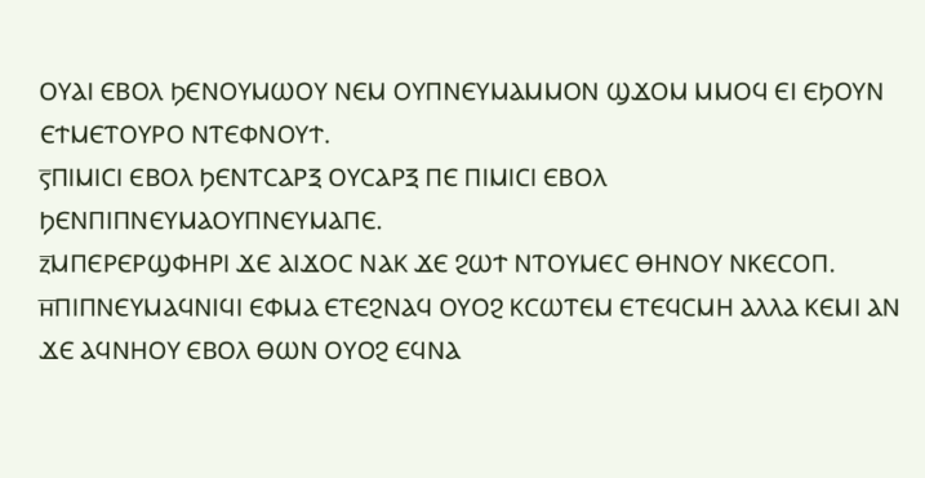ⲞⲨⲀⲒ ⲈⲂⲞⲖ ϦⲈⲚⲞⲨⲘⲰⲞⲨ ⲚⲈⲘ ⲞⲨⲠⲚⲈⲨⲘⲀⲘⲘⲞⲚ ϢϪⲞⲘ ⲘⲘⲞϤ ⲈⲒ ⲈϦⲞⲨⲚ ⲈϮⲘⲈⲦⲞⲨⲢⲞ ⲚⲦⲈⲪⲚⲞⲨϮ.
ⲋ̅ⲠⲒⲘⲒⲤⲒ ⲈⲂⲞⲖ ϦⲈⲚⲦⲤⲀⲢⲜ ⲞⲨⲤⲀⲢⲜ ⲠⲈ ⲠⲒⲘⲒⲤⲒ ⲈⲂⲞⲖ ϦⲈⲚⲠⲒⲠⲚⲈⲨⲘⲀⲞⲨⲠⲚⲈⲨⲘⲀⲠⲈ.
ⲍ̅ⲘⲠⲈⲢⲈⲢϢⲪⲎⲢⲒ ϪⲈ ⲀⲒϪⲞⲤ ⲚⲀⲔ ϪⲈ ϨⲰϮ ⲚⲦⲞⲨⲘⲈⲤ ⲐⲎⲚⲞⲨ ⲚⲔⲈⲤⲞⲠ.
ⲏ̅ⲠⲒⲠⲚⲈⲨⲘⲀϤⲚⲒϤⲒ ⲈⲪⲘⲀ ⲈⲦⲈϨⲚⲀϤ ⲞⲨⲞϨ ⲔⲤⲰⲦⲈⲘ ⲈⲦⲈϤⲤⲘⲎ ⲀⲖⲖⲀ ⲔⲈⲘⲒ ⲀⲚ ϪⲈ ⲀϤⲚⲎⲞⲨ ⲈⲂⲞⲖ ⲐⲰⲚ ⲞⲨⲞϨ ⲈϤⲚⲀ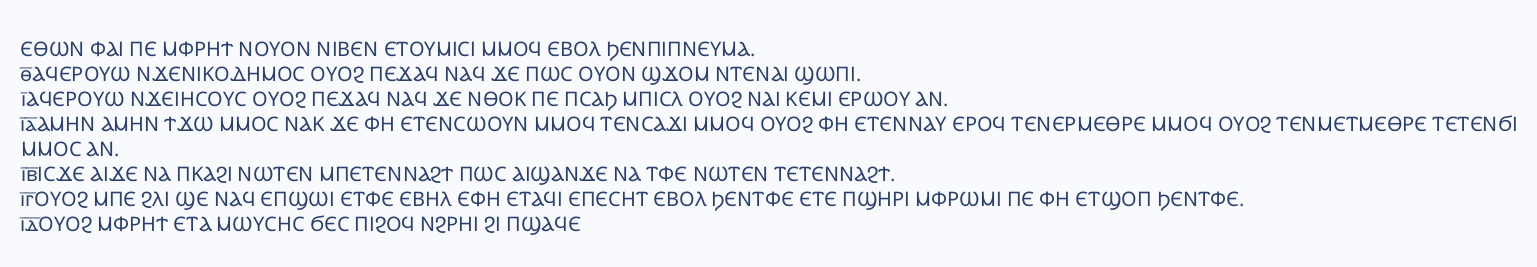ⲈⲐⲰⲚ ⲪⲀⲒ ⲠⲈ ⲘⲪⲢⲎϮ ⲚⲞⲨⲞⲚ ⲚⲒⲂⲈⲚ ⲈⲦⲞⲨⲘⲒⲤⲒ ⲘⲘⲞϤ ⲈⲂⲞⲖ ϦⲈⲚⲠⲒⲠⲚⲈⲨⲘⲀ.
ⲑ̅ⲀϤⲈⲢⲞⲨⲰ ⲚϪⲈⲚⲒⲔⲞⲆⲎⲘⲞⲤ ⲞⲨⲞϨ ⲠⲈϪⲀϤ ⲚⲀϤ ϪⲈ ⲠⲰⲤ ⲞⲨⲞⲚ ϢϪⲞⲘ ⲚⲦⲈⲚⲀⲒ ϢⲰⲠⲒ.
ⲓ̅ⲀϤⲈⲢⲞⲨⲰ ⲚϪⲈⲒⲎⲤⲞⲨⲤ ⲞⲨⲞϨ ⲠⲈϪⲀϤ ⲚⲀϤ ϪⲈ ⲚⲐⲞⲔ ⲠⲈ ⲠⲤⲀϦ ⲘⲠⲒⲤⲖ ⲞⲨⲞϨ ⲚⲀⲒ ⲔⲈⲘⲒ ⲈⲢⲰⲞⲨ ⲀⲚ.
ⲓ̅ⲁ̅ⲀⲘⲎⲚ ⲀⲘⲎⲚ ϮϪⲰ ⲘⲘⲞⲤ ⲚⲀⲔ ϪⲈ ⲪⲎ ⲈⲦⲈⲚⲤⲰⲞⲨⲚ ⲘⲘⲞϤ ⲦⲈⲚⲤⲀϪⲒ ⲘⲘⲞϤ ⲞⲨⲞϨ ⲪⲎ ⲈⲦⲈⲚⲚⲀⲨ ⲈⲢⲞϤ ⲦⲈⲚⲈⲢⲘⲈⲐⲢⲈ ⲘⲘⲞϤ ⲞⲨⲞϨ ⲦⲈⲚⲘⲈⲦⲘⲈⲐⲢⲈ ⲦⲈⲦⲈⲚϬⲒ ⲘⲘⲞⲤ ⲀⲚ.
ⲓ̅ⲃ̅ⲒⲤϪⲈ ⲀⲒϪⲈ ⲚⲀ ⲠⲔⲀϨⲒ ⲚⲰⲦⲈⲚ ⲘⲠⲈⲦⲈⲚⲚⲀϨϮ ⲠⲰⲤ ⲀⲒϢⲀⲚϪⲈ ⲚⲀ ⲦⲪⲈ ⲚⲰⲦⲈⲚ ⲦⲈⲦⲈⲚⲚⲀϨϮ.
ⲓ̅ⲅ̅ⲞⲨⲞϨ ⲘⲠⲈ ϨⲖⲒ ϢⲈ ⲚⲀϤ ⲈⲠϢⲰⲒ ⲈⲦⲪⲈ ⲈⲂⲎⲖ ⲈⲪⲎ ⲈⲦⲀϤⲒ ⲈⲠⲈⲤⲎⲦ ⲈⲂⲞⲖ ϦⲈⲚⲦⲪⲈ ⲈⲦⲈ ⲠϢⲎⲢⲒ ⲘⲪⲢⲰⲘⲒ ⲠⲈ ⲪⲎ ⲈⲦϢⲞⲠ ϦⲈⲚⲦⲪⲈ.
ⲓ̅ⲇ̅ⲞⲨⲞϨ ⲘⲪⲢⲎϮ ⲈⲦⲀ ⲘⲰⲨⲤⲎⲤ ϬⲈⲤ ⲠⲒϨⲞϤ ⲚϨⲢⲎⲒ ϨⲒ ⲠϢⲀϤⲈ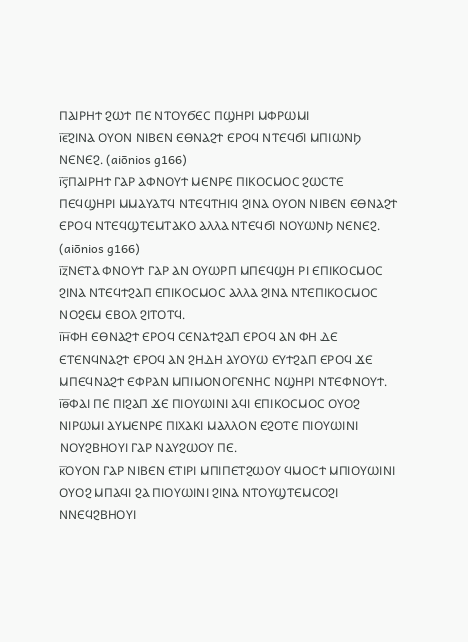ⲠⲀⲒⲢⲎϮ ϨⲰϮ ⲠⲈ ⲚⲦⲞⲨϬⲈⲤ ⲠϢⲎⲢⲒ ⲘⲪⲢⲰⲘⲒ
ⲓ̅ⲉ̅ϨⲒⲚⲀ ⲞⲨⲞⲚ ⲚⲒⲂⲈⲚ ⲈⲐⲚⲀϨϮ ⲈⲢⲞϤ ⲚⲦⲈϤϬⲒ ⲘⲠⲒⲰⲚϦ ⲚⲈⲚⲈϨ. (aiōnios g166)
ⲓ̅ⲋ̅ⲠⲀⲒⲢⲎϮ ⲄⲀⲢ ⲀⲪⲚⲞⲨϮ ⲘⲈⲚⲢⲈ ⲠⲒⲔⲞⲤⲘⲞⲤ ϨⲰⲤⲦⲈ ⲠⲈϤϢⲎⲢⲒ ⲘⲘⲀⲨⲀⲦϤ ⲚⲦⲈϤⲦⲎⲒϤ ϨⲒⲚⲀ ⲞⲨⲞⲚ ⲚⲒⲂⲈⲚ ⲈⲐⲚⲀϨϮ ⲈⲢⲞϤ ⲚⲦⲈϤϢⲦⲈⲘⲦⲀⲔⲞ ⲀⲖⲖⲀ ⲚⲦⲈϤϬⲒ ⲚⲞⲨⲰⲚϦ ⲚⲈⲚⲈϨ. (aiōnios g166)
ⲓ̅ⲍ̅ⲚⲈⲦⲀ ⲪⲚⲞⲨϮ ⲄⲀⲢ ⲀⲚ ⲞⲨⲰⲢⲠ ⲘⲠⲈϤϢⲎ ⲢⲒ ⲈⲠⲒⲔⲞⲤⲘⲞⲤ ϨⲒⲚⲀ ⲚⲦⲈϤϮϨⲀⲠ ⲈⲠⲒⲔⲞⲤⲘⲞⲤ ⲀⲖⲖⲀ ϨⲒⲚⲀ ⲚⲦⲈⲠⲒⲔⲞⲤⲘⲞⲤ ⲚⲞϨⲈⲘ ⲈⲂⲞⲖ ϨⲒⲦⲞⲦϤ.
ⲓ̅ⲏ̅ⲪⲎ ⲈⲐⲚⲀϨϮ ⲈⲢⲞϤ ⲤⲈⲚⲀϮϨⲀⲠ ⲈⲢⲞϤ ⲀⲚ ⲪⲎ ⲆⲈ ⲈⲦⲈⲚϤⲚⲀϨϮ ⲈⲢⲞϤ ⲀⲚ ϨⲎⲆⲎ ⲀⲨⲞⲨⲰ ⲈⲨϮϨⲀⲠ ⲈⲢⲞϤ ϪⲈ ⲘⲠⲈϤⲚⲀϨϮ ⲈⲪⲢⲀⲚ ⲘⲠⲒⲘⲞⲚⲞⲄⲈⲚⲎⲤ ⲚϢⲎⲢⲒ ⲚⲦⲈⲪⲚⲞⲨϮ.
ⲓ̅ⲑ̅ⲪⲀⲒ ⲠⲈ ⲠⲒϨⲀⲠ ϪⲈ ⲠⲒⲞⲨⲰⲒⲚⲒ ⲀϤⲒ ⲈⲠⲒⲔⲞⲤⲘⲞⲤ ⲞⲨⲞϨ ⲚⲒⲢⲰⲘⲒ ⲀⲨⲘⲈⲚⲢⲈ ⲠⲒⲬⲀⲔⲒ ⲘⲀⲖⲖⲞⲚ ⲈϨⲞⲦⲈ ⲠⲒⲞⲨⲰⲒⲚⲒ ⲚⲞⲨϨⲂⲎⲞⲨⲒ ⲄⲀⲢ ⲚⲀⲨϨⲰⲞⲨ ⲠⲈ.
ⲕ̅ⲞⲨⲞⲚ ⲄⲀⲢ ⲚⲒⲂⲈⲚ ⲈⲦⲒⲢⲒ ⲘⲠⲒⲠⲈⲦϨⲰⲞⲨ ϤⲘⲞⲤϮ ⲘⲠⲒⲞⲨⲰⲒⲚⲒ ⲞⲨⲞϨ ⲘⲠⲀϤⲒ ϨⲀ ⲠⲒⲞⲨⲰⲒⲚⲒ ϨⲒⲚⲀ ⲚⲦⲞⲨϢⲦⲈⲘⲤⲞϨⲒ ⲚⲚⲈϤϨⲂⲎⲞⲨⲒ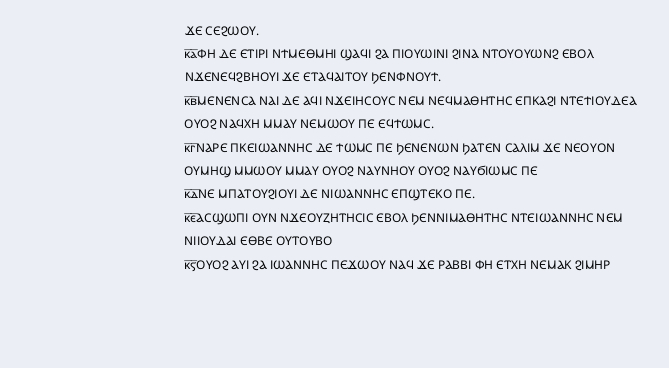ϪⲈ ⲤⲈϨⲰⲞⲨ.
ⲕ̅ⲁ̅ⲪⲎ ⲆⲈ ⲈⲦⲒⲢⲒ ⲚϮⲘⲈⲐⲘⲎⲒ ϢⲀϤⲒ ϨⲀ ⲠⲒⲞⲨⲰⲒⲚⲒ ϨⲒⲚⲀ ⲚⲦⲞⲨⲞⲨⲰⲚϨ ⲈⲂⲞⲖ ⲚϪⲈⲚⲈϤϨⲂⲎⲞⲨⲒ ϪⲈ ⲈⲦⲀϤⲀⲒⲦⲞⲨ ϦⲈⲚⲪⲚⲞⲨϮ.
ⲕ̅ⲃ̅ⲘⲈⲚⲈⲚⲤⲀ ⲚⲀⲒ ⲆⲈ ⲀϤⲒ ⲚϪⲈⲒⲎⲤⲞⲨⲤ ⲚⲈⲘ ⲚⲈϤⲘⲀⲐⲎⲦⲎⲤ ⲈⲠⲔⲀϨⲒ ⲚⲦⲈϮⲒⲞⲨⲆⲈⲀ ⲞⲨⲞϨ ⲚⲀϤⲬⲎ ⲘⲘⲀⲨ ⲚⲈⲘⲰⲞⲨ ⲠⲈ ⲈϤϮⲰⲘⲤ.
ⲕ̅ⲅ̅ⲚⲀⲢⲈ ⲠⲔⲈⲒⲰⲀⲚⲚⲎⲤ ⲆⲈ ϮⲰⲘⲤ ⲠⲈ ϦⲈⲚⲈⲚⲰⲚ ϦⲀⲦⲈⲚ ⲤⲀⲖⲒⲘ ϪⲈ ⲚⲈⲞⲨⲞⲚ ⲞⲨⲘⲎϢ ⲘⲘⲰⲞⲨ ⲘⲘⲀⲨ ⲞⲨⲞϨ ⲚⲀⲨⲚⲎⲞⲨ ⲞⲨⲞϨ ⲚⲀⲨϬⲒⲰⲘⲤ ⲠⲈ
ⲕ̅ⲇ̅ⲚⲈ ⲘⲠⲀⲦⲞⲨϨⲒⲞⲨⲒ ⲆⲈ ⲚⲒⲰⲀⲚⲚⲎⲤ ⲈⲠϢⲦⲈⲔⲞ ⲠⲈ.
ⲕ̅ⲉ̅ⲀⲤϢⲰⲠⲒ ⲞⲨⲚ ⲚϪⲈⲞⲨⲌⲎⲦⲎⲤⲒⲤ ⲈⲂⲞⲖ ϦⲈⲚⲚⲒⲘⲀⲐⲎⲦⲎⲤ ⲚⲦⲈⲒⲰⲀⲚⲚⲎⲤ ⲚⲈⲘ ⲚⲒⲒⲞⲨⲆⲀⲒ ⲈⲐⲂⲈ ⲞⲨⲦⲞⲨⲂⲞ
ⲕ̅ⲋ̅ⲞⲨⲞϨ ⲀⲨⲒ ϨⲀ ⲒⲰⲀⲚⲚⲎⲤ ⲠⲈϪⲰⲞⲨ ⲚⲀϤ ϪⲈ ⲢⲀⲂⲂⲒ ⲪⲎ ⲈⲦⲬⲎ ⲚⲈⲘⲀⲔ ϨⲒⲘⲎⲢ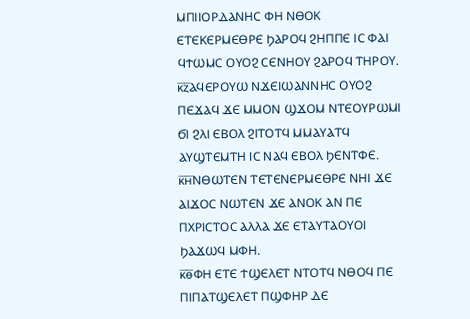ⲘⲠⲒⲒⲞⲢⲆⲀⲚⲎⲤ ⲪⲎ ⲚⲐⲞⲔ ⲈⲦⲈⲔⲈⲢⲘⲈⲐⲢⲈ ϦⲀⲢⲞϤ ϨⲎⲠⲠⲈ ⲒⲤ ⲪⲀⲒ ϤϮⲰⲘⲤ ⲞⲨⲞϨ ⲤⲈⲚⲎⲞⲨ ϨⲀⲢⲞϤ ⲦⲎⲢⲞⲨ.
ⲕ̅ⲍ̅ⲀϤⲈⲢⲞⲨⲰ ⲚϪⲈⲒⲰⲀⲚⲚⲎⲤ ⲞⲨⲞϨ ⲠⲈϪⲀϤ ϪⲈ ⲘⲘⲞⲚ ϢϪⲞⲘ ⲚⲦⲈⲞⲨⲢⲰⲘⲒ ϬⲒ ϨⲖⲒ ⲈⲂⲞⲖ ϨⲒⲦⲞⲦϤ ⲘⲘⲀⲨⲀⲦϤ ⲀⲨϢⲦⲈⲘⲦⲎ ⲒⲤ ⲚⲀϤ ⲈⲂⲞⲖ ϦⲈⲚⲦⲪⲈ.
ⲕ̅ⲏ̅ⲚⲐⲰⲦⲈⲚ ⲦⲈⲦⲈⲚⲈⲢⲘⲈⲐⲢⲈ ⲚⲎⲒ ϪⲈ ⲀⲒϪⲞⲤ ⲚⲰⲦⲈⲚ ϪⲈ ⲀⲚⲞⲔ ⲀⲚ ⲠⲈ ⲠⲬⲢⲒⲤⲦⲞⲤ ⲀⲖⲖⲀ ϪⲈ ⲈⲦⲀⲨⲦⲀⲞⲨⲞⲒ ϦⲀϪⲰϤ ⲘⲪⲎ.
ⲕ̅ⲑ̅ⲪⲎ ⲈⲦⲈ ϮϢⲈⲖⲈⲦ ⲚⲦⲞⲦϤ ⲚⲐⲞϤ ⲠⲈ ⲠⲒⲠⲀⲦϢⲈⲖⲈⲦ ⲠϢⲪⲎⲢ ⲆⲈ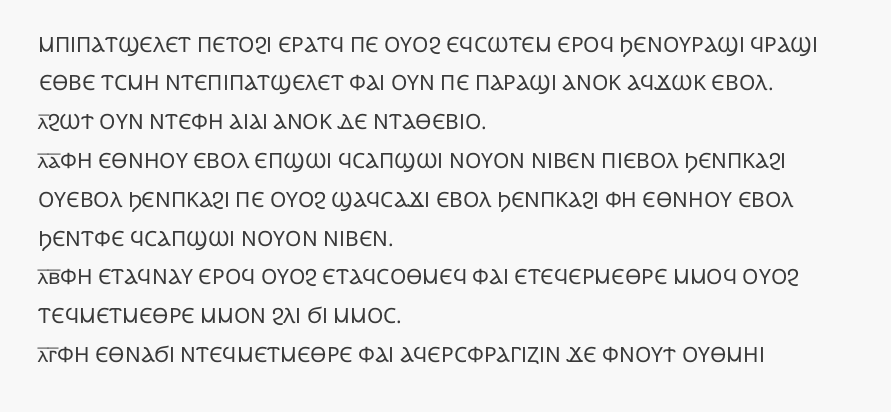ⲘⲠⲒⲠⲀⲦϢⲈⲖⲈⲦ ⲠⲈⲦⲞϨⲒ ⲈⲢⲀⲦϤ ⲠⲈ ⲞⲨⲞϨ ⲈϤⲤⲰⲦⲈⲘ ⲈⲢⲞϤ ϦⲈⲚⲞⲨⲢⲀϢⲒ ϤⲢⲀϢⲒ ⲈⲐⲂⲈ ⲦⲤⲘⲎ ⲚⲦⲈⲠⲒⲠⲀⲦϢⲈⲖⲈⲦ ⲪⲀⲒ ⲞⲨⲚ ⲠⲈ ⲠⲀⲢⲀϢⲒ ⲀⲚⲞⲔ ⲀϤϪⲰⲔ ⲈⲂⲞⲖ.
ⲗ̅ϨⲰϮ ⲞⲨⲚ ⲚⲦⲈⲪⲎ ⲀⲒⲀⲒ ⲀⲚⲞⲔ ⲆⲈ ⲚⲦⲀⲐⲈⲂⲒⲞ.
ⲗ̅ⲁ̅ⲪⲎ ⲈⲐⲚⲎⲞⲨ ⲈⲂⲞⲖ ⲈⲠϢⲰⲒ ϤⲤⲀⲠϢⲰⲒ ⲚⲞⲨⲞⲚ ⲚⲒⲂⲈⲚ ⲠⲒⲈⲂⲞⲖ ϦⲈⲚⲠⲔⲀϨⲒ ⲞⲨⲈⲂⲞⲖ ϦⲈⲚⲠⲔⲀϨⲒ ⲠⲈ ⲞⲨⲞϨ ϢⲀϤⲤⲀϪⲒ ⲈⲂⲞⲖ ϦⲈⲚⲠⲔⲀϨⲒ ⲪⲎ ⲈⲐⲚⲎⲞⲨ ⲈⲂⲞⲖ ϦⲈⲚⲦⲪⲈ ϤⲤⲀⲠϢⲰⲒ ⲚⲞⲨⲞⲚ ⲚⲒⲂⲈⲚ.
ⲗ̅ⲃ̅ⲪⲎ ⲈⲦⲀϤⲚⲀⲨ ⲈⲢⲞϤ ⲞⲨⲞϨ ⲈⲦⲀϤⲤⲞⲐⲘⲈϤ ⲪⲀⲒ ⲈⲦⲈϤⲈⲢⲘⲈⲐⲢⲈ ⲘⲘⲞϤ ⲞⲨⲞϨ ⲦⲈϤⲘⲈⲦⲘⲈⲐⲢⲈ ⲘⲘⲞⲚ ϨⲖⲒ ϬⲒ ⲘⲘⲞⲤ.
ⲗ̅ⲅ̅ⲪⲎ ⲈⲐⲚⲀϬⲒ ⲚⲦⲈϤⲘⲈⲦⲘⲈⲐⲢⲈ ⲪⲀⲒ ⲀϤⲈⲢⲤⲪⲢⲀⲄⲒⲌⲒⲚ ϪⲈ ⲪⲚⲞⲨϮ ⲞⲨⲐⲘⲎⲒ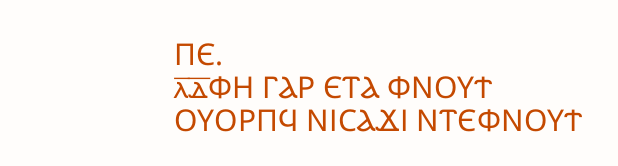ⲠⲈ.
ⲗ̅ⲇ̅ⲪⲎ ⲄⲀⲢ ⲈⲦⲀ ⲪⲚⲞⲨϮ ⲞⲨⲞⲢⲠϤ ⲚⲒⲤⲀϪⲒ ⲚⲦⲈⲪⲚⲞⲨϮ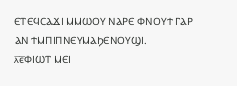ⲈⲦⲈϤⲤⲀϪⲒ ⲘⲘⲰⲞⲨ ⲚⲀⲢⲈ ⲪⲚⲞⲨϮ ⲄⲀⲢ ⲀⲚ ϮⲘⲠⲒⲠⲚⲈⲨⲘⲀϦⲈⲚⲞⲨϢⲒ.
ⲗ̅ⲉ̅ⲪⲒⲰⲦ ⲘⲈⲒ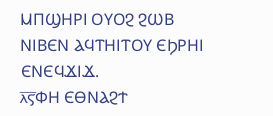ⲘⲠϢⲎⲢⲒ ⲞⲨⲞϨ ϨⲰⲂ ⲚⲒⲂⲈⲚ ⲀϤⲦⲎⲒⲦⲞⲨ ⲈϦⲢⲎⲒ ⲈⲚⲈϤϪⲒϪ.
ⲗ̅ⲋ̅ⲪⲎ ⲈⲐⲚⲀϨϮ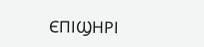ⲈⲠⲒϢⲎⲢⲒ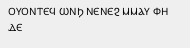ⲞⲨⲞⲚⲦⲈϤ ⲰⲚϦ ⲚⲈⲚⲈϨ ⲘⲘⲀⲨ ⲪⲎ ⲆⲈ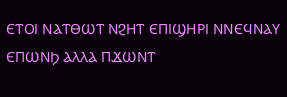ⲈⲦⲞⲒ ⲚⲀⲦⲐⲰⲦ ⲚϨⲎⲦ ⲈⲠⲒϢⲎⲢⲒ ⲚⲚⲈϤⲚⲀⲨ ⲈⲠⲰⲚϦ ⲀⲖⲖⲀ ⲠϪⲰⲚⲦ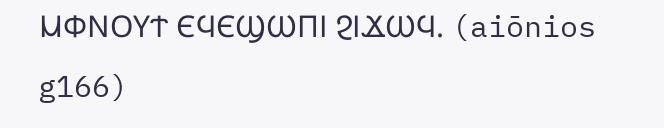ⲘⲪⲚⲞⲨϮ ⲈϤⲈϢⲰⲠⲒ ϨⲒϪⲰϤ. (aiōnios g166)